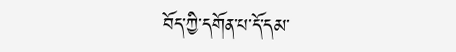བོད་ཀྱི་དགོན་པ་དོ་དམ་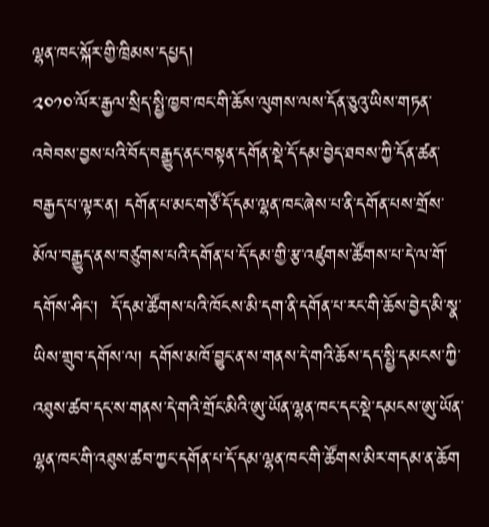ལྷན་ཁང་སྐོར་གྱི་ཁྲིམས་དཔྱད།
༢༠༡༠་ལོར་རྒྱལ་སྲིད་སྤྱི་ཁྱབ་ཁང་གི་ཆོས་ལུགས་ལས་དོན་ཅུའུ་ཡིས་གཏན་འབེབས་བྱས་པའི་བོད་བརྒྱུད་ནང་བསྟན་དགོན་སྡེ་དོ་དམ་བྱེད་ཐབས་ཀྱི་དོན་ཚན་བརྒྱད་པ་ལྟར་ན། དགོན་པ་མང་གཙོ་དོ་དམ་ལྷན་ཁང་ཞེས་པ་ནི་དགོན་པས་གྲོས་མོལ་བརྒྱུད་ནས་བཙུགས་པའི་དགོན་པ་དོ་དམ་གྱི་རྩ་འཛུགས་ཚོགས་པ་དེ་ལ་གོ་དགོས་ཤིང་།  དོ་དམ་ཚོགས་པའི་ཁོངས་མི་དག་ནི་དགོན་པ་རང་གི་ཆོས་བྱེད་མི་སྣ་ཡིས་གྲུབ་དགོས་ལ། དགོས་མཁོ་བྱུང་ན་ས་གནས་དེ་གའི་ཆོས་དད་སྤྱི་དམངས་ཀྱི་འཐུས་ཚབ་དང་ས་གནས་དེ་གའི་གྲོང་མིའི་ཨུ་ཡོན་ལྷན་ཁང་དང་སྡེ་དམངས་ཨུ་ཡོན་ལྷན་ཁང་གི་འཐུས་ཚབ་ཀྱང་དགོན་པ་དོ་དམ་ལྷན་ཁང་གི་ཚོགས་མིར་གདམ་ན་ཆོག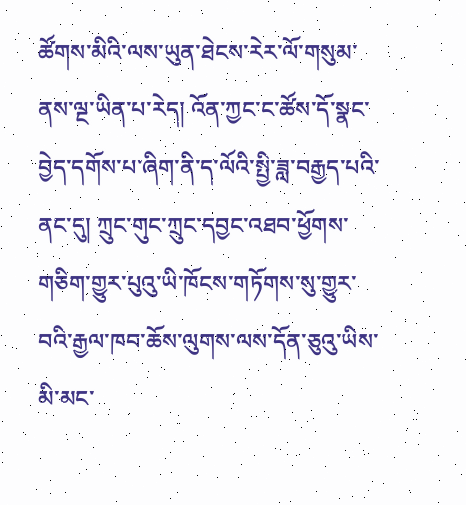ཚོགས་མིའི་ལས་ཡུན་ཐེངས་རེར་ལོ་གསུམ་ནས་ལྔ་ཡིན་པ་རེད། འོན་ཀྱང་ང་ཚོས་དོ་སྣང་བྱེད་དགོས་པ་ཞིག་ནི་ད་ལོའི་སྤྱི་ཟླ་བརྒྱད་པའི་ནང་དུ། ཀྲུང་གུང་ཀྲུང་དབྱང་འཐབ་ཕྱོགས་གཅིག་གྱུར་པུའུ་ཡི་ཁོངས་གཏོགས་སུ་གྱུར་བའི་རྒྱལ་ཁབ་ཆོས་ལུགས་ལས་དོན་ཅུའུ་ཡིས་མི་མང་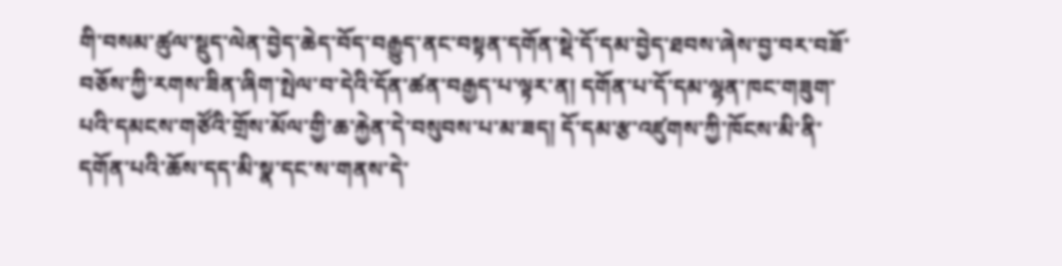གི་བསམ་ཚུལ་སྡུད་ལེན་བྱེད་ཆེད་བོད་བརྒྱུད་ནང་བསྟན་དགོན་སྡེ་དོ་དམ་བྱེད་ཐབས་ཞེས་བྱ་བར་བཟོ་བཅོས་ཀྱི་རགས་ཟིན་ཞིག་སྤེལ་བ་དེའི་དོན་ཚན་བརྒྱད་པ་ལྟར་ན། དགོན་པ་དོ་དམ་ལྷན་ཁང་གཟུག་པའི་དམངས་གཙོའི་གྲོས་མོལ་གྱི་ཆ་རྐྱེན་དེ་བསུབས་པ་མ་ཟད། དོ་དམ་རྩ་འཛུགས་ཀྱི་ཁོངས་མི་ནི་དགོན་པའི་ཆོས་དད་མི་སྣ་དང་ས་གནས་དེ་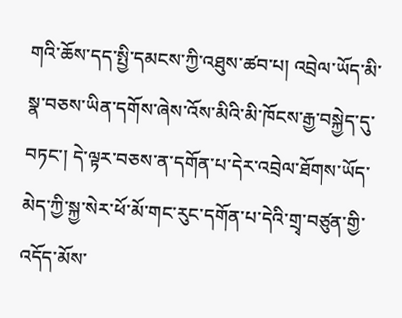གའི་ཆོས་དད་སྤྱི་དམངས་ཀྱི་འཐུས་ཚབ་པ། འབྲེལ་ཡོད་མི་སྣ་བཅས་ཡིན་དགོས་ཞེས་འོས་མིའི་མི་ཁོངས་རྒྱ་བསྐྱེད་དུ་བཏང་། དེ་ལྟར་བཅས་ན་དགོན་པ་དེར་འབྲེལ་ཐོགས་ཡོད་མེད་ཀྱི་སྐྱ་སེར་ཕོ་མོ་གང་རུང་དགོན་པ་དེའི་གྲྭ་བཙུན་གྱི་འདོད་མོས་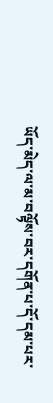ཡོད་མེད་ལ་མ་བལྟོས་བར་དགོན་པ་དོ་དམ་པར་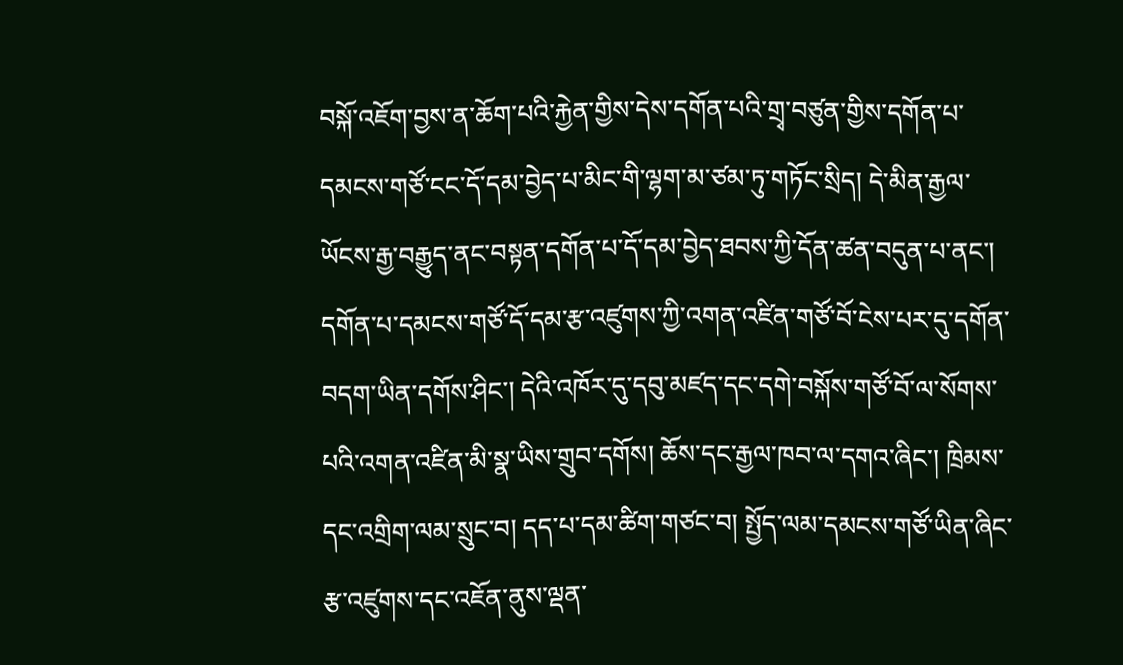བསྐོ་འཇོག་བྱས་ན་ཆོག་པའི་རྐྱེན་གྱིས་དེས་དགོན་པའི་གྲྭ་བཙུན་གྱིས་དགོན་པ་དམངས་གཙོ་ངང་དོ་དམ་བྱེད་པ་མིང་གི་ལྷག་མ་ཙམ་ཏུ་གཏོང་སྲིད། དེ་མིན་རྒྱལ་ཡོངས་རྒྱ་བརྒྱུད་ནང་བསྟན་དགོན་པ་དོ་དམ་བྱེད་ཐབས་ཀྱི་དོན་ཚན་བདུན་པ་ནང་། དགོན་པ་དམངས་གཙོ་དོ་དམ་རྩ་འཛུགས་ཀྱི་འགན་འཛིན་གཙོ་བོ་ངེས་པར་དུ་དགོན་བདག་ཡིན་དགོས་ཤིང་། དེའི་འཁོར་དུ་དབུ་མཛད་དང་དགེ་བསྐོས་གཙོ་བོ་ལ་སོགས་པའི་འགན་འཛིན་མི་སྣ་ཡིས་གྲུབ་དགོས། ཆོས་དང་རྒྱལ་ཁབ་ལ་དགའ་ཞིང་། ཁྲིམས་དང་འགྲིག་ལམ་སྲུང་བ། དད་པ་དམ་ཚིག་གཙང་བ། སྤྱོད་ལམ་དམངས་གཙོ་ཡིན་ཞིང་རྩ་འཛུགས་དང་འཇོན་ནུས་ལྡན་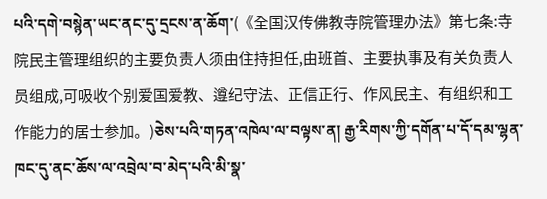པའི་དགེ་བསྙེན་ཡང་ནང་དུ་དྲངས་ན་ཆོག་(《全国汉传佛教寺院管理办法》第七条:寺院民主管理组织的主要负责人须由住持担任,由班首、主要执事及有关负责人员组成,可吸收个别爱国爱教、遵纪守法、正信正行、作风民主、有组织和工作能力的居士参加。)ཅེས་པའི་གཏན་འཁེལ་ལ་བལྟས་ན། རྒྱ་རིགས་ཀྱི་དགོན་པ་དོ་དམ་ལྷན་ཁང་དུ་ནང་ཆོས་ལ་འབྲེལ་བ་མེད་པའི་མི་སྣ་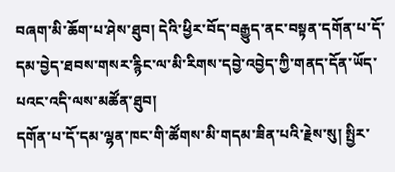བཞག་མི་ཆོག་པ་ཤེས་ཐུབ། དེའི་ཕྱིར་བོད་བརྒྱུད་ནང་བསྟན་དགོན་པ་དོ་དམ་བྱེད་ཐབས་གསར་རྙིང་ལ་མི་རིགས་དབྱེ་འབྱེད་ཀྱི་གནད་དོན་ཡོད་པའང་འདི་ལས་མཚོན་ཐུབ།
དགོན་པ་དོ་དམ་ལྷན་ཁང་གི་ཚོགས་མི་གདམ་ཟིན་པའི་རྗེས་སུ། སྤྱིར་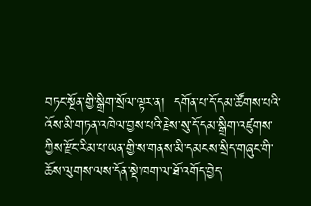བཏང་སྔོན་གྱི་སྒྲིག་སྲོལ་ལྟར་ན།  དགོན་པ་དོ་དམ་ཚོགས་པའི་འོས་མི་གཏན་འཁེལ་བྱས་པའི་རྗེས་སུ་དོ་དམ་སྒྲིག་འཛུགས་ཀྱིས་རྫོང་རིམ་པ་ཡན་གྱི་ས་གནས་མི་དམངས་སྲིད་གཞུང་གི་ཆོས་ལུགས་ལས་དོན་སྡེ་ཁག་ལ་ཐོ་འགོད་བྱེད་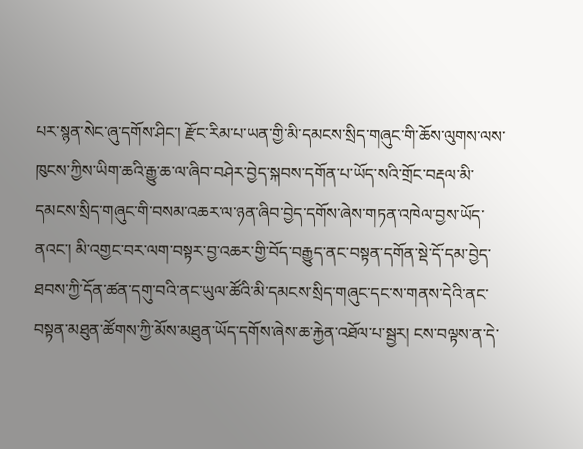པར་སྙན་སེང་ཞུ་དགོས་ཤིང་། རྫོང་རིམ་པ་ཡན་གྱི་མི་དམངས་སྲིད་གཞུང་གི་ཆོས་ལུགས་ལས་ཁུངས་ཀྱིས་ཡིག་ཆའི་རྒྱུ་ཆ་ལ་ཞིབ་བཤེར་བྱེད་སྐབས་དགོན་པ་ཡོད་སའི་གྲོང་བརྡལ་མི་དམངས་སྲིད་གཞུང་གི་བསམ་འཆར་ལ་ཉན་ཞིབ་བྱེད་དགོས་ཞེས་གཏན་འཁེལ་བྱས་ཡོད་ནའང་། མི་འགྱང་བར་ལག་བསྟར་བྱ་འཆར་གྱི་བོད་བརྒྱུད་ནང་བསྟན་དགོན་སྡེ་དོ་དམ་བྱེད་ཐབས་ཀྱི་དོན་ཚན་དགུ་བའི་ནང་ཡུལ་ཚོའི་མི་དམངས་སྲིད་གཞུང་དང་ས་གནས་དེའི་ནང་བསྟན་མཐུན་ཚོགས་ཀྱི་མོས་མཐུན་ཡོད་དགོས་ཞེས་ཆ་རྐྱེན་འཐོལ་པ་སྦྱར། ངས་བལྟས་ན་དེ་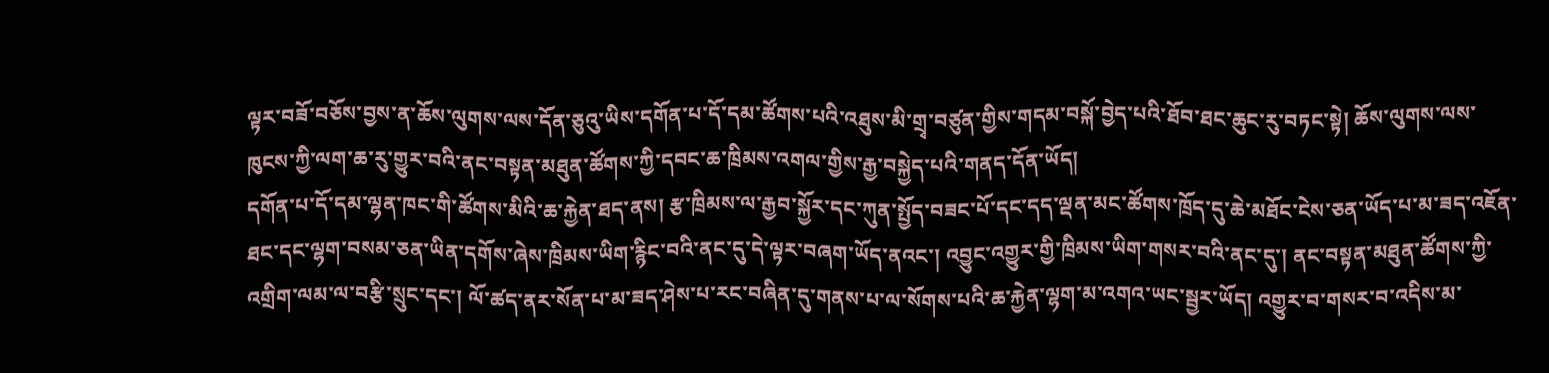ལྟར་བཟོ་བཅོས་བྱས་ན་ཆོས་ལུགས་ལས་དོན་ཅུའུ་ཡིས་དགོན་པ་དོ་དམ་ཚོགས་པའི་འཐུས་མི་གྲྭ་བཙུན་གྱིས་གདམ་བསྐོ་བྱེད་པའི་ཐོབ་ཐང་ཆུང་རུ་བཏང་སྟེ། ཆོས་ལུགས་ལས་ཁུངས་ཀྱི་ལག་ཆ་རུ་གྱུར་བའི་ནང་བསྟན་མཐུན་ཚོགས་ཀྱི་དབང་ཆ་ཁྲིམས་འགལ་གྱིས་རྒྱ་བསྐྱེད་པའི་གནད་དོན་ཡོད།
དགོན་པ་དོ་དམ་ལྷན་ཁང་གི་ཚོགས་མིའི་ཆ་རྐྱེན་ཐད་ནས། རྩ་ཁྲིམས་ལ་རྒྱབ་སྐྱོར་དང་ཀུན་སྤྱོད་བཟང་པོ་དང་དད་ལྡན་མང་ཚོགས་ཁྲོད་དུ་ཆེ་མཐོང་ངེས་ཅན་ཡོད་པ་མ་ཟད་འཇོན་ཐང་དང་ལྷག་བསམ་ཅན་ཡིན་དགོས་ཞེས་ཁྲིམས་ཡིག་རྙིང་བའི་ནང་དུ་དེ་ལྟར་བཞག་ཡོད་ནའང་། འབྱུང་འགྱུར་གྱི་ཁྲིམས་ཡིག་གསར་བའི་ནང་དུ་། ནང་བསྟན་མཐུན་ཚོགས་ཀྱི་འགྲིག་ལམ་ལ་བརྩི་སྲུང་དང་། ལོ་ཚད་ནར་སོན་པ་མ་ཟད་ཤེས་པ་རང་བཞིན་དུ་གནས་པ་ལ་སོགས་པའི་ཆ་རྐྱེན་ལྷག་མ་འགའ་ཡང་སྦྱར་ཡོད། འགྱུར་བ་གསར་བ་འདིས་མ་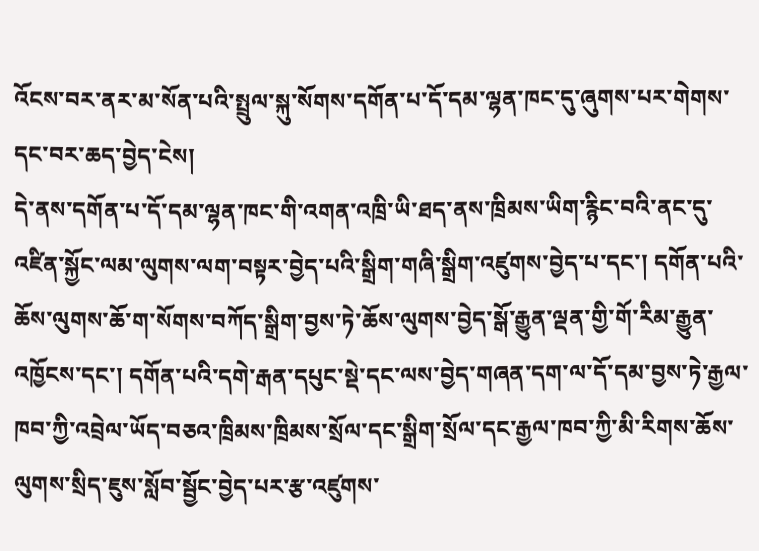འོངས་བར་ནར་མ་སོན་པའི་སྤྲུལ་སྐུ་སོགས་དགོན་པ་དོ་དམ་ལྷན་ཁང་དུ་ཞུགས་པར་གེགས་དང་བར་ཆད་བྱེད་ངེས།
དེ་ནས་དགོན་པ་དོ་དམ་ལྷན་ཁང་གི་འགན་འཁྲི་ཡི་ཐད་ནས་ཁྲིམས་ཡིག་རྙིང་བའི་ནང་དུ་འཛིན་སྐྱོང་ལམ་ལུགས་ལག་བསྟར་བྱེད་པའི་སྒྲིག་གཞི་སྒྲིག་འཛུགས་བྱེད་པ་དང་། དགོན་པའི་ཆོས་ལུགས་ཆོ་ག་སོགས་བཀོད་སྒྲིག་བྱས་ཏེ་ཆོས་ལུགས་བྱེད་སྒོ་རྒྱུན་ལྡན་གྱི་གོ་རིམ་རྒྱུན་འཁྱོངས་དང་། དགོན་པའི་དགེ་རྒན་དཔུང་སྡེ་དང་ལས་བྱེད་གཞན་དག་ལ་དོ་དམ་བྱས་ཏེ་རྒྱལ་ཁབ་ཀྱི་འབྲེལ་ཡོད་བཅའ་ཁྲིམས་ཁྲིམས་སྲོལ་དང་སྒྲིག་སྲོལ་དང་རྒྱལ་ཁབ་ཀྱི་མི་རིགས་ཆོས་ལུགས་སྲིད་ཇུས་སློབ་སྦྱོང་བྱེད་པར་རྩ་འཛུགས་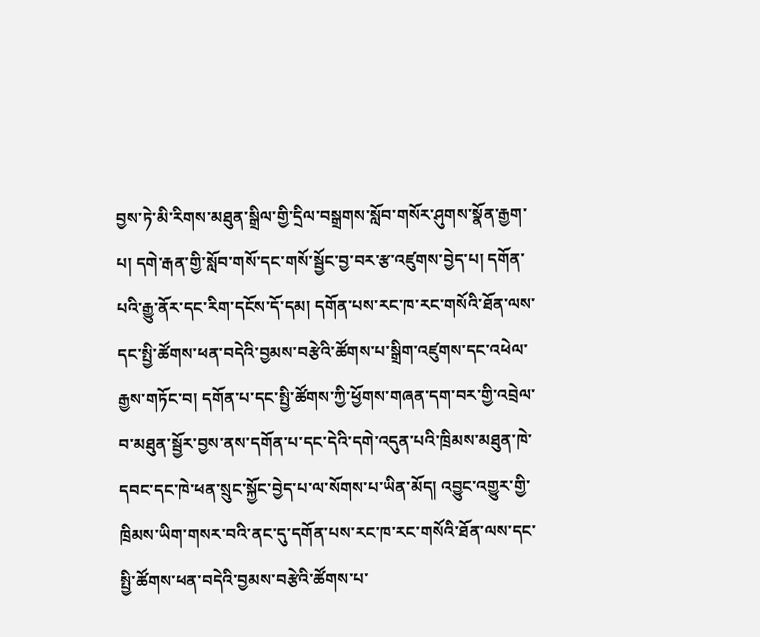བྱས་ཏེ་མི་རིགས་མཐུན་སྒྲིལ་གྱི་དྲིལ་བསྒྲགས་སློབ་གསོར་ཤུགས་སྣོན་རྒྱག་པ། དགེ་རྒན་གྱི་སློབ་གསོ་དང་གསོ་སྦྱོང་བྱ་བར་རྩ་འཛུགས་བྱེད་པ། དགོན་པའི་རྒྱུ་ནོར་དང་རིག་དངོས་དོ་དམ། དགོན་པས་རང་ཁ་རང་གསོའི་ཐོན་ལས་དང་སྤྱི་ཚོགས་ཕན་བདེའི་བྱམས་བརྩེའི་ཚོགས་པ་སྒྲིག་འཛུགས་དང་འཕེལ་རྒྱས་གཏོང་བ། དགོན་པ་དང་སྤྱི་ཚོགས་ཀྱི་ཕྱོགས་གཞན་དག་བར་གྱི་འབྲེལ་བ་མཐུན་སྦྱོར་བྱས་ནས་དགོན་པ་དང་དེའི་དགེ་འདུན་པའི་ཁྲིམས་མཐུན་ཁེ་དབང་དང་ཁེ་ཕན་སྲུང་སྐྱོང་བྱེད་པ་ལ་སོགས་པ་ཡིན་མོད། འབྱུང་འགྱུར་གྱི་ཁྲིམས་ཡིག་གསར་བའི་ནང་དུ་དགོན་པས་རང་ཁ་རང་གསོའི་ཐོན་ལས་དང་སྤྱི་ཚོགས་ཕན་བདེའི་བྱམས་བརྩེའི་ཚོགས་པ་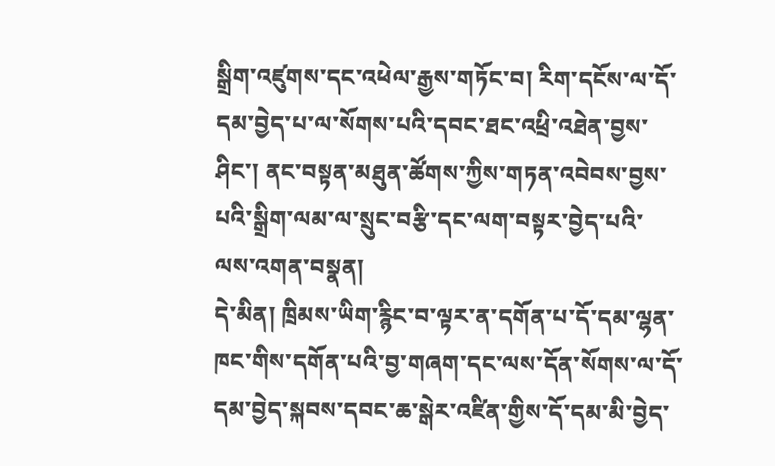སྒྲིག་འཛུགས་དང་འཕེལ་རྒྱས་གཏོང་བ། རིག་དངོས་ལ་དོ་དམ་བྱེད་པ་ལ་སོགས་པའི་དབང་ཐང་འཕྲི་འཐེན་བྱས་ཤིང་། ནང་བསྟན་མཐུན་ཚོགས་ཀྱིས་གཏན་འབེབས་བྱས་པའི་སྒྲིག་ལམ་ལ་སྲུང་བརྩི་དང་ལག་བསྟར་བྱེད་པའི་ལས་འགན་བསྣན།
དེ་མིན། ཁྲིམས་ཡིག་རྙིང་བ་ལྟར་ན་དགོན་པ་དོ་དམ་ལྷན་ཁང་གིས་དགོན་པའི་བྱ་གཞག་དང་ལས་དོན་སོགས་ལ་དོ་དམ་བྱེད་སྐབས་དབང་ཆ་སྒེར་འཛིན་གྱིས་དོ་དམ་མི་བྱེད་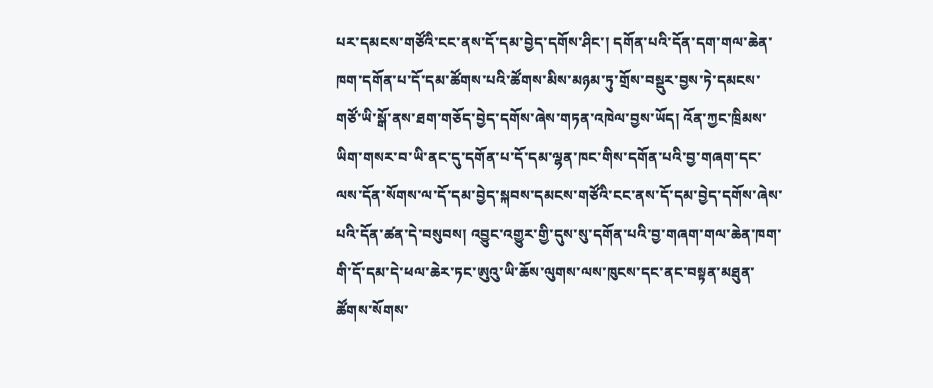པར་དམངས་གཙོའི་ངང་ནས་དོ་དམ་བྱེད་དགོས་ཤིང་། དགོན་པའི་དོན་དག་གལ་ཆེན་ཁག་དགོན་པ་དོ་དམ་ཚོགས་པའི་ཚོགས་མིས་མཉམ་ཏུ་གྲོས་བསྡུར་བྱས་ཏེ་དམངས་གཙོ་ཡི་སྒོ་ནས་ཐག་གཅོད་བྱེད་དགོས་ཞེས་གཏན་འཁེལ་བྱས་ཡོད། འོན་ཀྱང་ཁྲིམས་ཡིག་གསར་བ་ཡི་ནང་དུ་དགོན་པ་དོ་དམ་ལྷན་ཁང་གིས་དགོན་པའི་བྱ་གཞག་དང་ལས་དོན་སོགས་ལ་དོ་དམ་བྱེད་སྐབས་དམངས་གཙོའི་ངང་ནས་དོ་དམ་བྱེད་དགོས་ཞེས་པའི་དོན་ཚན་དེ་བསུབས། འབྱུང་འགྱུར་གྱི་དུས་སུ་དགོན་པའི་བྱ་གཞག་གལ་ཆེན་ཁག་གི་དོ་དམ་དེ་ཕལ་ཆེར་ཏང་ཨུའུ་ཡི་ཆོས་ལུགས་ལས་ཁུངས་དང་ནང་བསྟན་མཐུན་ཚོགས་སོགས་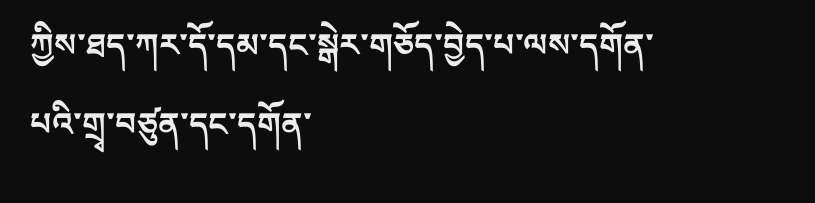ཀྱིས་ཐད་ཀར་དོ་དམ་དང་སྒེར་གཅོད་བྱེད་པ་ལས་དགོན་པའི་གྲྭ་བཙུན་དང་དགོན་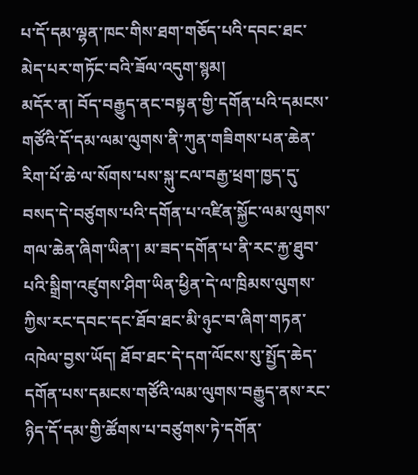པ་དོ་དམ་ལྷན་ཁང་གིས་ཐག་གཅོད་པའི་དབང་ཐང་མེད་པར་གཏོང་བའི་ཟོལ་འདུག་སྙམ།
མདོར་ན། བོད་བརྒྱུད་ནང་བསྟན་གྱི་དགོན་པའི་དམངས་གཙོའི་དོ་དམ་ལམ་ལུགས་ནི་ཀུན་གཟིགས་པན་ཆེན་རིག་པོ་ཆེ་ལ་སོགས་པས་སྐུ་ངལ་བརྒྱ་ཕྲག་ཁྱད་དུ་བསད་དེ་བཙུགས་པའི་དགོན་པ་འཛིན་སྐྱོང་ལམ་ལུགས་གལ་ཆེན་ཞིག་ཡིན་། མ་ཟད་དགོན་པ་ནི་རང་རྐྱ་ཐུབ་པའི་སྒྲིག་འཛུགས་ཤིག་ཡིན་ཕྱིན་དེ་ལ་ཁྲིམས་ལུགས་ཀྱིས་རང་དབང་དང་ཐོབ་ཐང་མི་ཉུང་བ་ཞིག་གཏན་འཁེལ་བྱས་ཡོད། ཐོབ་ཐང་དེ་དག་ལོངས་སུ་སྤྱོད་ཆེད་དགོན་པས་དམངས་གཙོའི་ལམ་ལུགས་བརྒྱུད་ནས་རང་ཉིད་དོ་དམ་གྱི་ཚོགས་པ་བཙུགས་ཏེ་དགོན་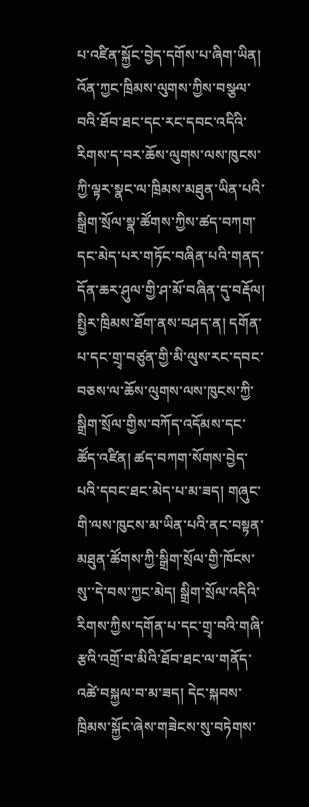པ་འཛིན་སྐྱོང་བྱེད་དགོས་པ་ཞིག་ཡིན། འོན་ཀྱང་ཁྲིམས་ལུགས་ཀྱིས་བསྩལ་བའི་ཐོབ་ཐང་དང་རང་དབང་འདིའི་རིགས་ད་བར་ཆོས་ལུགས་ལས་ཁུངས་ཀྱི་ལྟར་སྣང་ལ་ཁྲིམས་མཐུན་ཡིན་པའི་སྒྲིག་སྲོལ་སྣ་ཚོགས་ཀྱིས་ཚད་བཀག་དང་མེད་པར་གཏོང་བཞིན་པའི་གནད་དོན་ཆར་ཤུལ་གྱི་ཤ་མོ་བཞིན་དུ་བརྡོལ། སྤྱིར་ཁྲིམས་ཐོག་ནས་བཤད་ན། དགོན་པ་དང་གྲྭ་བཙུན་གྱི་མི་ལུས་རང་དབང་བཅས་ལ་ཆོས་ལུགས་ལས་ཁུངས་ཀྱི་སྒྲིག་སྲོལ་གྱིས་བཀོད་འདོམས་དང་ཚོད་འཛིན། ཚད་བཀག་སོགས་བྱེད་པའི་དབང་ཐང་མེད་པ་མ་ཟད། གཞུང་གི་ལས་ཁུངས་མ་ཡིན་པའི་ནང་བསྟན་མཐུན་ཚོགས་ཀྱི་སྒྲིག་སྲོལ་གྱི་ཁོངས་སུ་་དེ་བས་ཀྱང་མེད། སྒྲིག་སྲོལ་འདིའི་རིགས་ཀྱིས་དགོན་པ་དང་གྲྭ་བའི་གཞི་རྩའི་འགྲོ་བ་མིའི་ཐོབ་ཐང་ལ་གནོད་འཚེ་བསྐྱལ་བ་མ་ཟད། དེང་སྐབས་ཁྲིམས་སྐྱོང་ཞེས་གཟེངས་སུ་བཏེགས་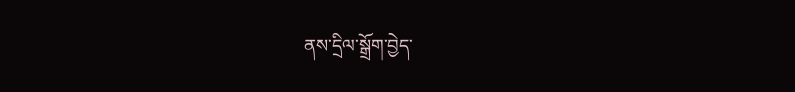ནས་དྲིལ་སྒྲོག་བྱེད་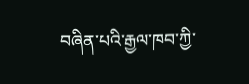བཞིན་པའི་རྒྱལ་ཁབ་ཀྱི་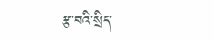རྩ་བའི་སྲིད་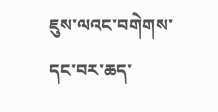ཇུས་ལའང་བགེགས་དང་བར་ཆད་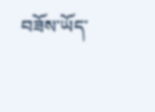བཟོས་ཡོད་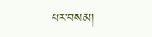པར་བསམ།